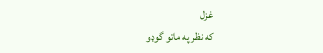غزل
که نظر په ماتو گوډو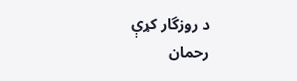د روزگار کړې
رحمان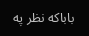باباکه نظر په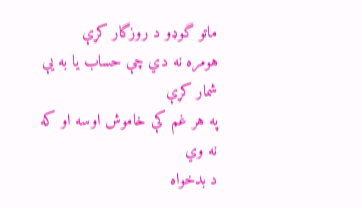ماتو گوډو د روزگار کړې
هومره نه دي چې حساب يا به يې شمار کړې
په هر غم کې خاموش اوسه او که نه وي
د بدخواه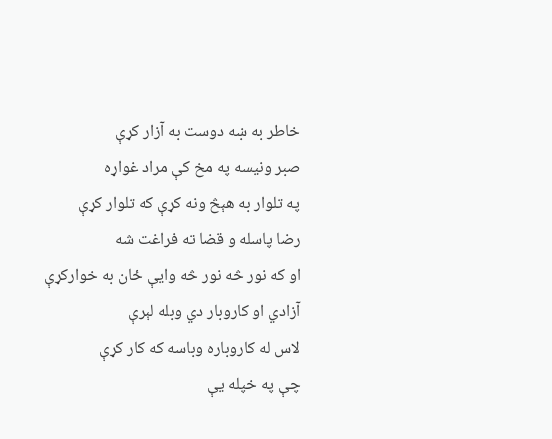خاطر به ښه دوست به آزار کړې
صبر ونيسه په مخ کې مراد غواړه
په تلوار به هېڅ ونه کړې که تلوار کړې
رضا پاسله و قضا ته فراغت شه
او که نور څه نور څه وايې ځان به خوارکړې
آزادي او کاروبار دي وبله لېرې
لاس له کاروباره وباسه که کار کړې
چې په خپله يې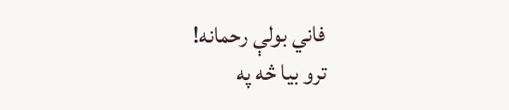فاني بولې رحمانه!
ترو بيا څه په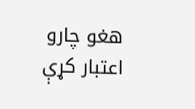هغو چارو اعتبار کړې